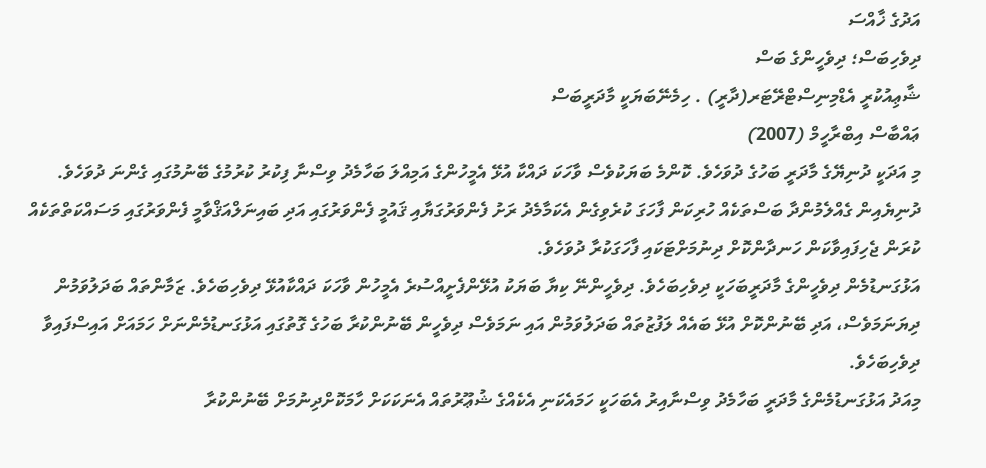އަދުގެ ޚާއްސަ
ދިވެހިބަސް؛ ދިވެހީންގެ ބަސް
ޝާޢިއުކުރީ އެޑްމިނިސްޓްރޭޓަރ(ދާރީ) . ހިމެނޭބަޔަކީ މާދަރީބަސް
ޢައްބާސް އިބްރާހީމް (2007)
މި އަދަކީ ދުނިޔޭގެ މާދަރީ ބަހުގެ ދުވަހެވެ. ކޮންމެ ބަޔަކުވެސް ވާހަކަ ދައްކާ އުޅޭ އެމީހުންގެ އަމިއްލަ ބަހާމެދު ވިސްނާ ފިކުރު ކުރުމުގެ ބޭނުމުގައި ގެންނަ ދުވަހެވެ. ދުނިޔެއިން ގެއްލެމުންދާ ބަސްތަކެއް ހުރިކަން ފާހަގަ ކުރެވިގެން އެކަމާމެދު ރަށު ފެންވަރުގަޔާއި ޤައުމީ ފެންވަރުގައި އަދި ބައިނަލްއަޤްވާމީ ފެންވަރުގައި މަސައްކަތްތަކެއް ކުރަން ޖެހިފައިވާކަން ހަނދާންކޮށް ދިނުމަށްޓަކައި ފާހަގަކުރާ ދުވަހެވެ.
އަޅުގަނޑުމެން ދިވެހީންގެ މާދަރީބަހަކީ ދިވެހިބަހެވެ. ދިވެހީންނޭ ކިޔާ ބަޔަކު އުޅޭންފެށީއްސުރެ އެމީހުން ވާހަކަ ދައްކާއުޅޭ ދިވެހިބަހެވެ. ޒަމާންތައް ބަދަލުވަމުން ދިޔަނަމަވެސް، އަދި ބޭނުންކޮށް އުޅޭ ބައެއް ލަފުޒުތައް ބަދަލުވަމުން އައި ނަމަވެސް ދިވެހީން ބޭނުންކުރާ ބަހުގެ ގޮތުގައި އަޅުގަނޑުމެންނަށް ހަމައަށް އައިސްފައިވާ ދިވެހިބަހެވެ.
މިއަދު އަޅުގަނޑުމެންގެ މާދަރީ ބަހާމެދު ވިސްނާއިރު އެބަހަކީ ހަމައެކަނި އެކެއްގެ ޝުޢޫރުތައް އެނަކަކަށް ހާމަކޮށްދިނުމަށް ބޭނުންކުރާ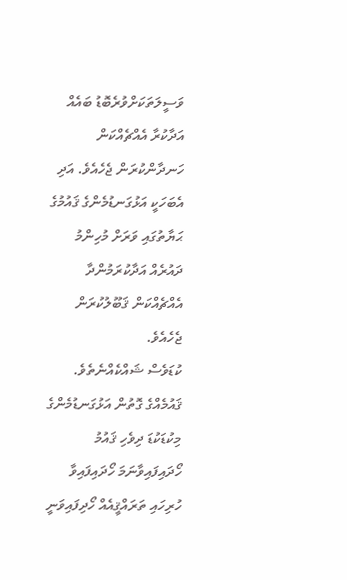ވަސީލަތަކަށްވުރެބޮޑު ބައެއް އަދާކުރާ އެއްޗެއްކަން ހަނދާންކުރަން ޖެހެއެވެ. އަދި އެބަހަކީ އަޅުގަނޑުމެންގެ ޤައުމުގެ ޙަޔާތުގައި ވަރަށް މުހިންމު ދައުރެއް އަދާކުރަމުންދާ އެއްޗެއްކަން ޤަބޫލުކުރަން ޖެހެއެވެ.
ކުޑަވެސް ޝައްކެއްނެތެވެ. ޤައުމެއްގެ ގޮތުން އަޅުގަނޑުމެންގެ މިކުޑަކުޑަ ދިވެހި ޤައުމު ހޯދައިފައިވާނަމަ ހޯދައިފައިވާ ހުރިހައި ތަރައްޤީއެއް ހޯދިފައިވަނީ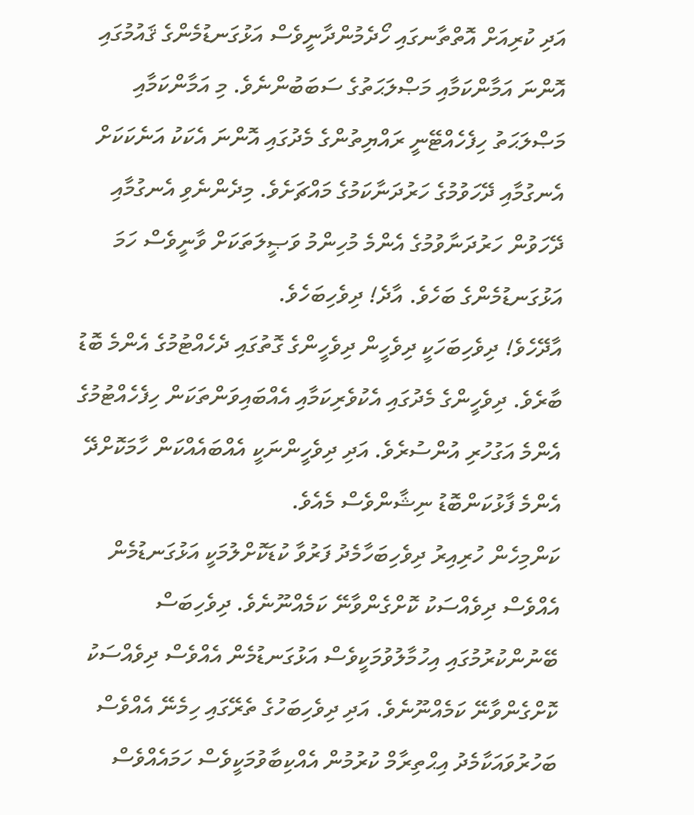އަދި ކުރިއަށް އޮތްތާނގައި ހޯދެމުންދާނީވެސް އަޅުގަނޑުމެންގެ ޤައުމުގައި އޮންނަ އަމާންކަމާއި މަޞްލަޙަތުގެ ސަބަބުންނެވެ. މި އަމާންކަމާއި މަޞްލަޙަތު ހިފެހެއްޓޭނީ ރައްޔިތުންގެ މެދުގައި އޮންނަ އެކަކު އަނެކަކަށް އެނގުމާއި ދޭހަވުމުގެ ހަރުދަނާކަމުގެ މައްޗަށެވެ. މިދެންނެވި އެނގުމާއި ދޭހަވުން ހަރުދަނާވުމުގެ އެންމެ މުހިންމު ވަޞީލަތަކަށް ވާނީވެސް ހަމަ އަޅުގަނޑުމެންގެ ބަހެވެ. އާދެ! ދިވެހިބަހެވެ.
އާދޭހެވެ! ދިވެހިބަހަކީ ދިވެހީން ދިވެހީންގެ ގޮތުގައި ދެހެއްޓުމުގެ އެންމެ ބޮޑު ބާރެވެ. ދިވެހީންގެ މެދުގައި އެކުވެރިކަމާއި އެއްބައިވަންތަކަން ހިފެހެއްޓުމުގެ އެންމެ އަގުހުރި އުންސުރެވެ. އަދި ދިވެހީންނަކީ އެއްބައެއްކަން ހާމަކޮށްދޭ އެންމެ ފާޅުކަންބޮޑު ނިޝާންވެސް މެއެވެ.
ކަންމިހެން ހުރިއިރު ދިވެހިބަހާމެދު ފަރުވާ ކުޑަކޮށްލުމަކީ އަޅުގަނޑުމެން އެއްވެސް ދިވެއްސަކު ކޮށްގެންވާނޭ ކަމެއްނޫނެވެ. ދިވެހިބަސް ބޭނުންކުރުމުގައި އިހުމާލުވުމަކީވެސް އަޅުގަނޑުމެން އެއްވެސް ދިވެއްސަކު ކޮށްގެންވާނޭ ކަމެއްނޫނެވެ. އަދި ދިވެހިބަހުގެ ތެރޭގައި ހިމެނޭ އެއްވެސް ބަހުރުވައަކާމެދު އިޙްތިރާމް ކުރުމުން އެއްކިބާވުމަކީވެސް ހަމައެއްވެސް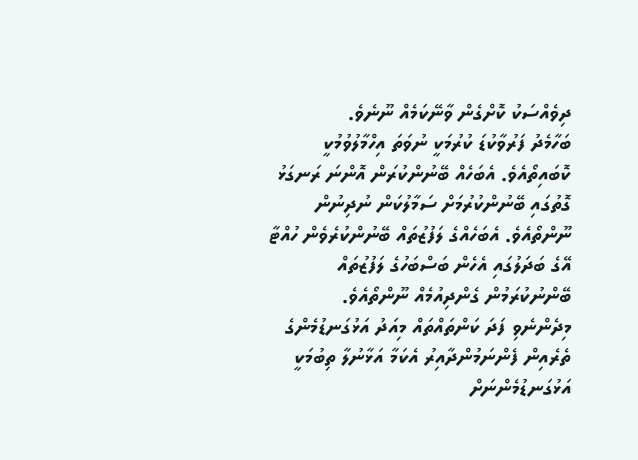ދިވެއްސަކު ކޮށްގެން ވާނޭކަމެއް ނޫނެވެ.
ބަހާމެދު ފަރުވާކުޑަ ކުރުމަކީ ނުވަތަ އިހްމާލުވުމުކީ ކޮބައިތޯއެވެ. އެބަހެއް ބޭނުންކުރަން އޮންނަ ރަނގަޅު ގޮތުގައި ބޭނުންކުރުމަށް ސަމާލުކަން ނުދިނުން ނޫންތޯއެވެ. އެބަހެއްގެ ލަފުޒުތައް ބޭނުންކުރެވެން ހުއްޓާ އޭގެ ބަދަލުގައި އެހެން ބަސްބަހުގެ ލަފުޒުތައް ބޭންނުކުރަމުން ގެންދިއުމެއް ނޫންތޯއެވެ.
މިދެންނެވި ފަދަ ކަންތައްތައް މިއަދު އަޅުގަނޑުމެންގެ ތެރެއިން ފެންނަމުންދާއިރު އެކަމާ އަޅާނުލާ ތިބުމަކީ އަޅުގަނޑުމެންނަށް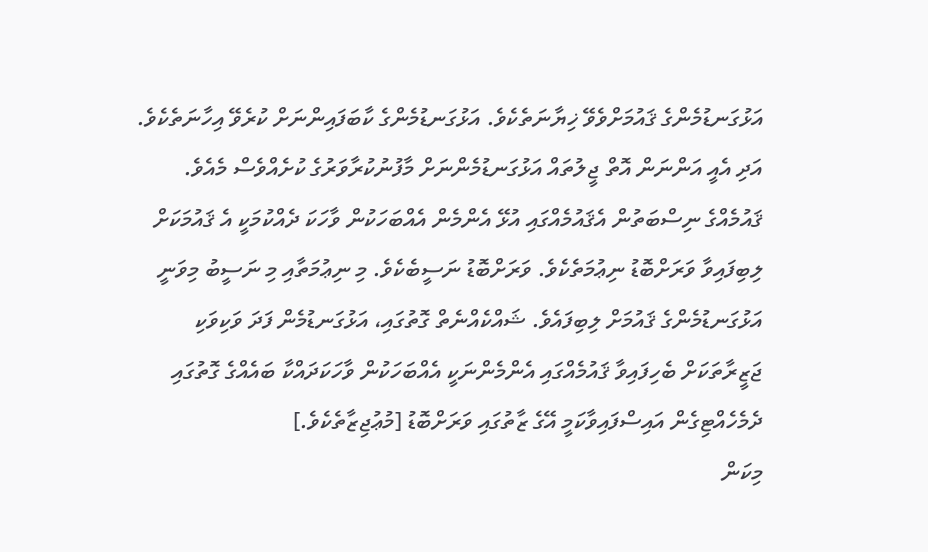އަޅުގަނޑުމެންގެ ޤައުމަށްވެވޭ ޚިޔާނަތެކެވެ. އަޅުގަނޑުމެންގެ ކާބަފައިންނަށް ކުރެވޭ އިހާނަތެކެވެ. އަދި އެއީ އަންނަން އޮތް ޖީލުތައް އަޅުގަނޑުމެންނަށް މާފުނުކުރާވަރުގެ ކުށެއްވެސް މެއެވެ.
ޤައުމެއްގެ ނިސްބަތުން އެޤައުމެއްގައި އުޅޭ އެންމެން އެއްބަހަކުން ވާހަކަ ދެއްކުމަކީ އެ ޤައުމަކަށް ލިބިފައިވާ ވަރަށްބޮޑު ނިޢުމަތެކެވެ. ވަރަށްބޮޑު ނަސީބެކެވެ. މި ނިޢުމަތާއި މި ނަސީބު މިވަނީ އަޅުގަނޑުމެންގެ ޤައުމަށް ލިބިފައެވެ. ޝައްކެއްނެތް ގޮތުގައި، އަޅުގަނޑުމެން ފަދަ ވަކިވަކި ޖަޒީރާތަކަށް ބެހިފައިވާ ޤައުމެއްގައި އެންމެންނަކީ އެއްބަހަކުން ވާހަކަދައްކާ ބައެއްގެ ގޮތުގައި ދެމެހެއްޓިގެން އައިސްފައިވާކަމީ އޭގެ ޒާތުގައި ވަރަށްބޮޑު [މުޢުޖިޒާތެކެވެ.]
މިކަން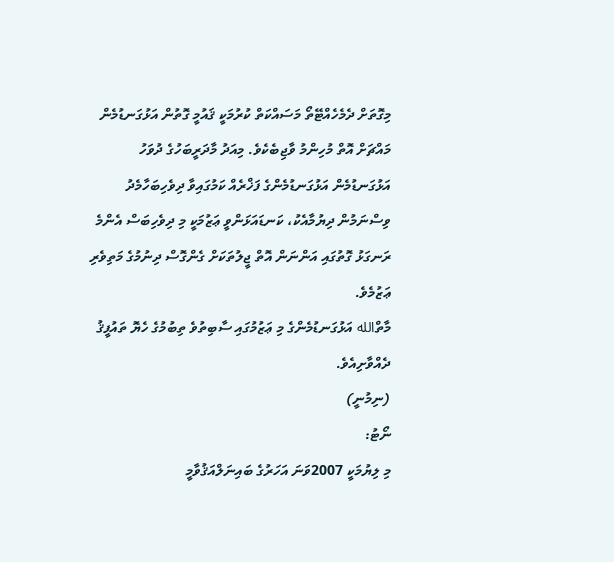މިގޮތަށް ދެމެހެއްޓޭތޯ މަސައްކަތް ކުރުމަކީ ޤައުމީ ގޮތުން އަޅުގަނޑުމެން މައްޗަށް އޮތް މުހިންމު ވާޖިބެކެވެ. މިއަދު މާދަރީބަހުގެ ދުވަހު އަޅުގަނޑުމެން އަޅުގަނޑުމެންގެ ފަޚްރެއް ކަމުގައިވާ ދިވެހިބަހާމެދު ވިސްނަމުން ދިޔުމާއެކު، ކަނޑައަޅަންވީ ޢަޒުމަކީ މި ދިވެހިބަސް އެންމެ ރަނގަޅު ގޮތުގައި އަންނަން އޮތް ޖީލުތަކަށް ގެންގޮސް ދިނުމުގެ މަތިވެރި ޢަޒުމެވެ.
މާތްالله އަޅުގަނޑުމެންގެ މި ޢަޒުމުގައި ސާބިތުވެ ތިބުމުގެ ހެޔޮ ތައުފީޤު ދެއްވާށިއެވެ.
(ނިމުނީ)
ނޯޓު:
މި ލިޔުމަކީ 2007ވަނަ އަހަރުގެ ބައިނަލްއަޤުވާމީ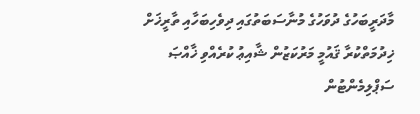މާދަރީބަހުގެ ދުވަހުގެ މުނާސަބަތުގައި ދިވެހިބަހާއި ތާރީޚަށް ޚިދުމަތްކުރާ ޤައުމީ މަރުކަޒުން ޝާއިޢު ކުރެއްވި ޚާއްޞަ ސަޕްލިމެންޓުން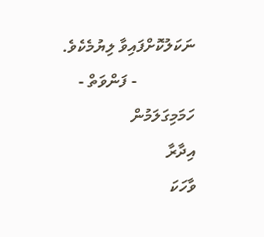ނަކަލުކޮށްފައިވާ ލިޔުމެކެވެ.
              - ފަންވަތް -
ހަމަމިގަލަމުން
އިދާރާ
ވާހަކަ